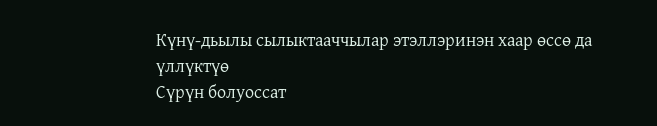Күнү-дьылы сылыктааччылар этэллэринэн хаар өссө да үллүктүө
Сүрүн болуоссат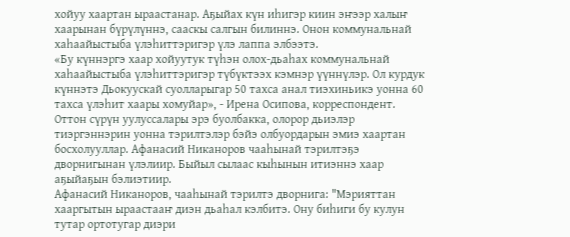хойуу хаартан ыраастанар. Аҕыйах күн иһигэр киин эҥээр халыҥ хаарынан бүрүлүннэ, сааскы салгын билиннэ. Онон коммунальнай хаһаайыстыба үлэһиттэригэр үлэ лаппа элбээтэ.
«Бу күннэргэ хаар хойуутук түһэн олох-дьаһах коммунальнай хаһаайыстыба үлэһиттэригэр түбүктээх кэмнэр үүннүлэр. Ол курдук күннэтэ Дьокуускай суолларыгар 50 тахса анал тиэхиньикэ уонна 60 тахса үлэһит хаары хомуйар», - Ирена Осипова, корреспондент.
Оттон сүрүн уулуссалары эрэ буолбакка, олорор дьиэлэр тиэргэннэрин уонна тэрилтэлэр бэйэ олбуордарын эмиэ хаартан босхолууллар. Афанасий Никаноров чааһынай тэрилтэҕэ дворнигынан үлэлиир. Быйыл сылаас кыһынын итиэннэ хаар аҕыйаҕын бэлиэтиир.
Афанасий Никаноров, чааһынай тэрилтэ дворнига: "Мэрияттан хааргытын ыраастааҥ диэн дьаһал кэлбитэ. Ону биһиги бу кулун тутар ортотугар диэри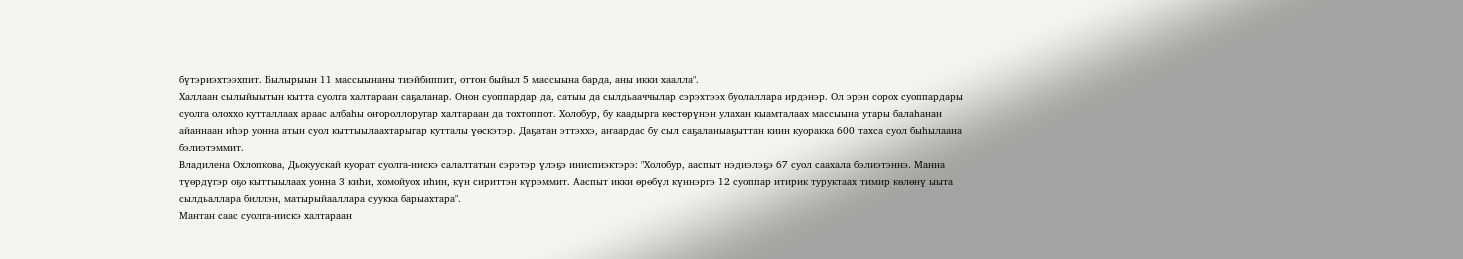бүтэриэхтээхпит. Былырыын 11 массыынаны тиэйбиппит, оттон быйыл 5 массыына барда, аны икки хаалла".
Халлаан сылыйыытын кытта суолга халтараан саҕаланар. Онон суоппардар да, сатыы да сылдьааччылар сэрэхтээх буолаллара ирдэнэр. Ол эрэн сорох суоппардары суолга олоххо кутталлаах араас албаһы оҥороллоругар халтараан да тохтоппот. Холобур, бу каадырга көстөрүнэн улахан кыамталаах массыына утары балаһанан айаннаан иһэр уонна атын суол кыттыылаахтарыгар кутталы үөскэтэр. Даҕатан эттэххэ, аҥаардас бу сыл саҕаланыаҕыттан киин куоракка 600 тахса суол быһылаана бэлиэтэммит.
Владилена Охлопкова, Дьокуускай куорат суолга-иискэ салалтатын сэрэтэр үлэҕэ иниспиэктэрэ: "Холобур, ааспыт нэдиэлэҕэ 67 суол саахала бэлиэтэннэ. Манна түөрдүгэр оҕо кыттыылаах уонна 3 киһи, хомойуох иһин, күн сириттэн күрэммит. Ааспыт икки өрөбүл күннэргэ 12 суоппар итирик туруктаах тимир көлөнү ыыта сылдьаллара биллэн, матырыйааллара суукка барыахтара".
Мантан саас суолга-иискэ халтараан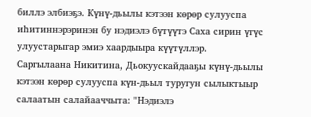биллэ элбиэҕэ. Күнү-дьылы кэтээн көрөр сулууспа иһитиннэрэринэн бу нэдиэлэ бүтүүтэ Саха сирин үгүс улуустарыгар эмиэ хаардыыра күүтүллэр.
Саргылаана Никитина, Дьокуускайдааҕы күнү-дьылы кэтээн көрөр сулууспа күн-дьыл туругун сылыктыыр салаатын салайааччыта: "Нэдиэлэ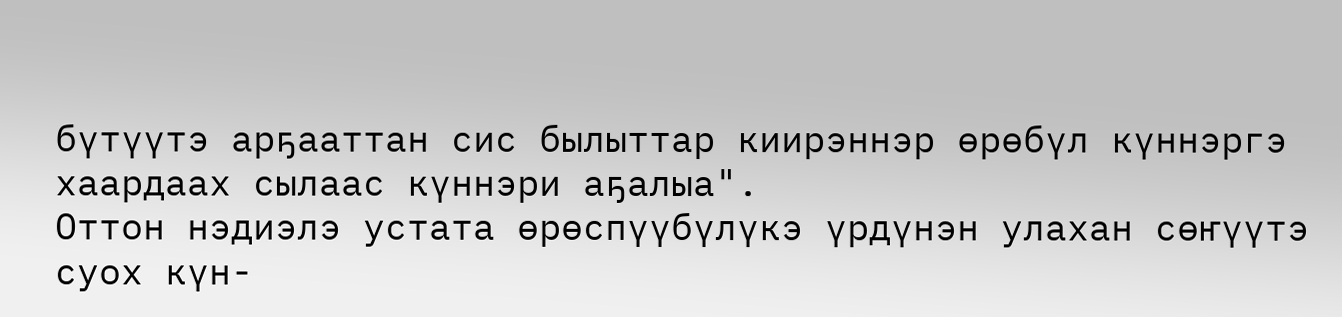бүтүүтэ арҕааттан сис былыттар киирэннэр өрөбүл күннэргэ хаардаах сылаас күннэри аҕалыа".
Оттон нэдиэлэ устата өрөспүүбүлүкэ үрдүнэн улахан сөҥүүтэ суох күн-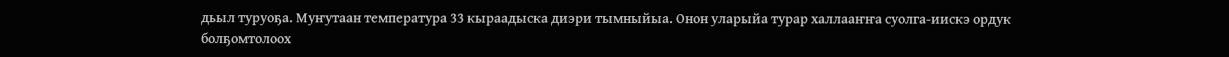дьыл туруоҕа. Муҥутаан температура 33 кыраадыска диэри тымныйыа. Онон уларыйа турар халлааҥҥа суолга-иискэ ордук болҕомтолоох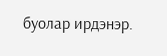буолар ирдэнэр.